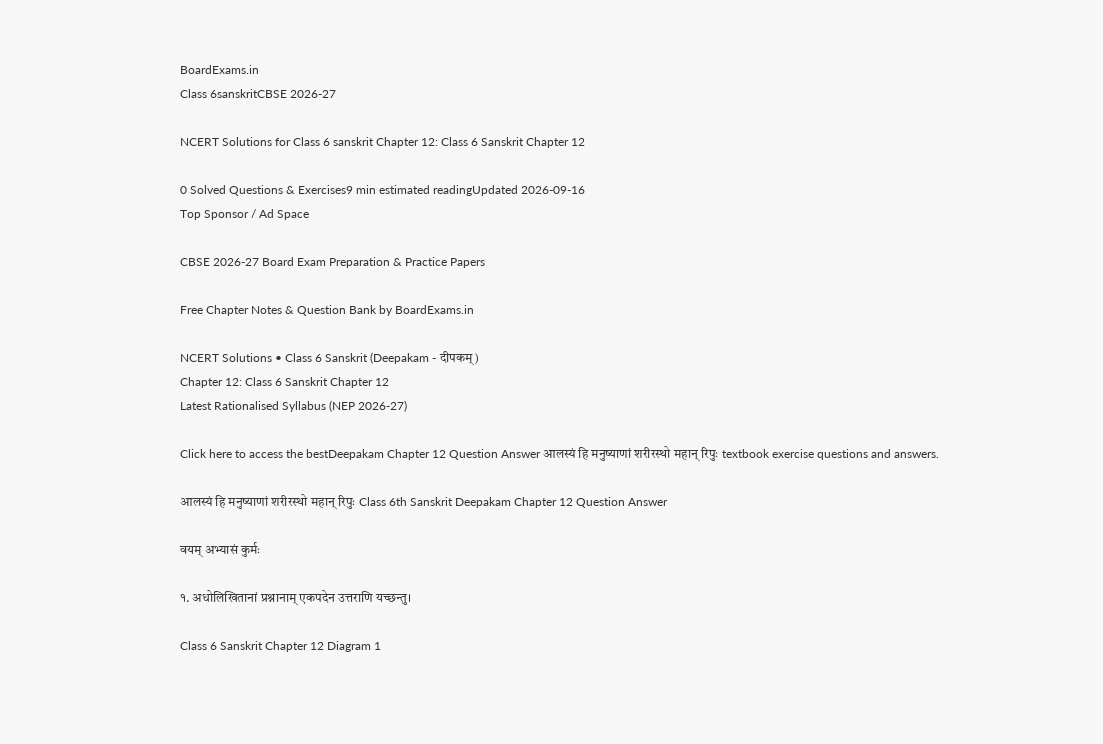BoardExams.in
Class 6sanskritCBSE 2026-27

NCERT Solutions for Class 6 sanskrit Chapter 12: Class 6 Sanskrit Chapter 12

0 Solved Questions & Exercises9 min estimated readingUpdated 2026-09-16
Top Sponsor / Ad Space

CBSE 2026-27 Board Exam Preparation & Practice Papers

Free Chapter Notes & Question Bank by BoardExams.in

NCERT Solutions • Class 6 Sanskrit (Deepakam - दीपकम्)
Chapter 12: Class 6 Sanskrit Chapter 12
Latest Rationalised Syllabus (NEP 2026-27)

Click here to access the bestDeepakam Chapter 12 Question Answer आलस्यं हि मनुष्याणां शरीरस्थो महान् रिपुः textbook exercise questions and answers.

आलस्यं हि मनुष्याणां शरीरस्थो महान् रिपुः Class 6th Sanskrit Deepakam Chapter 12 Question Answer

वयम् अभ्यासं कुर्मः

१. अधोलिखितानां प्रश्नानाम् एकपदेन उत्तराणि यच्छन्तु।

Class 6 Sanskrit Chapter 12 Diagram 1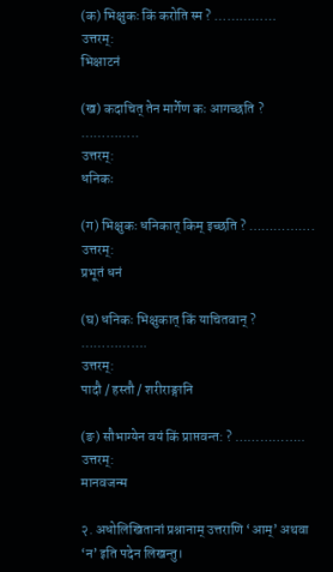(क) भिक्षुकः किं करोति स्म ? ……………
उत्तरम्:
भिक्षाटनं

(ख) कदाचित् तेन मार्गेण कः आगच्छति ? …………..
उत्तरम्:
धनिकः

(ग) भिक्षुकः धनिकात् किम् इच्छति ? …………….
उत्तरम्:
प्रभूतं धनं

(घ) धनिकः भिक्षुकात् किं याचितवान् ? …………….
उत्तरम्:
पादौ / हस्तौ / शरीराङ्गानि

(ङ) सौभाग्येन वयं किं प्राप्तवन्त: ? ……………..
उत्तरम्:
मानवजन्म

२. अधोलिखितानां प्रश्नानाम् उत्तराणि ‘आम्’ अथवा ‘न’ इति पदेन लिखन्तु।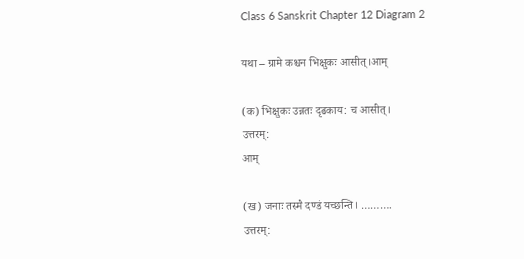Class 6 Sanskrit Chapter 12 Diagram 2

यथा – ग्रामे कश्चन भिक्षुकः आसीत्।आम्

(क) भिक्षुकः उन्नतः दृढकाय: च आसीत्।
उत्तरम्:
आम्

(ख) जनाः तस्मै दण्डं यच्छन्ति। ……….
उत्तरम्: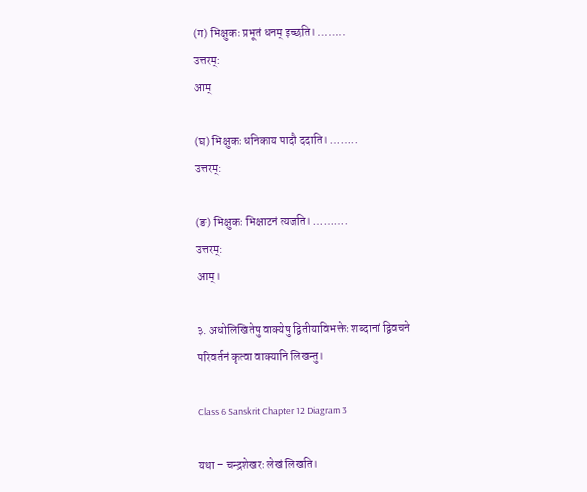(ग) भिक्षुकः प्रभूतं धनम् इच्छति। ……..
उत्तरम्:
आम्

(घ) भिक्षुकः धनिकाय पादौ ददाति। ……..
उत्तरम्:

(ङ) भिक्षुकः भिक्षाटनं त्यजति। ……….
उत्तरम्:
आम्।

३. अधोलिखितेषु वाक्येषु द्वितीयाविभक्तेः शब्दानां द्विवचने परिवर्तनं कृत्वा वाक्यानि लिखन्तु।

Class 6 Sanskrit Chapter 12 Diagram 3

यथा – चन्द्रशेखरः लेखं लिखति।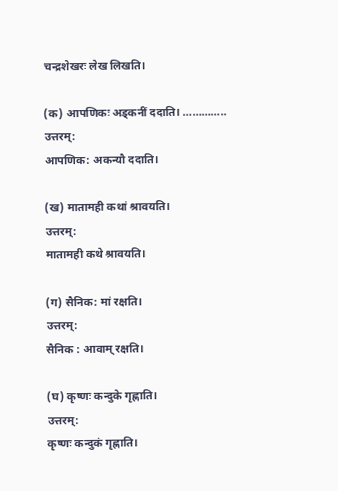चन्द्रशेखरः लेख लिखति।

(क) आपणिकः अड्कनीं ददाति। …………..
उत्तरम्:
आपणिक: अकन्यौ ददाति।

(ख) मातामही कथां श्रावयति।
उत्तरम्:
मातामही कथे श्रावयति।

(ग) सैनिक: मां रक्षति।
उत्तरम्:
सैनिक : आवाम् रक्षति।

(घ) कृष्णः कन्दुके गृह्णाति।
उत्तरम्:
कृष्णः कन्दुकं गृह्णाति।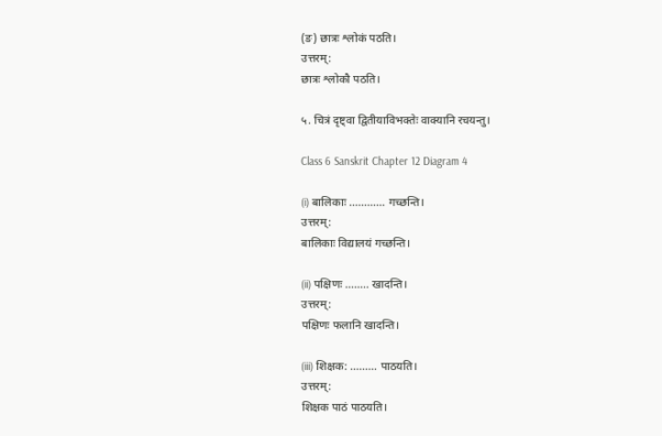(ङ) छात्रः श्लोकं पठति।
उत्तरम्:
छात्रः श्लोकौ पठति।

५. चित्रं दृष्ट्वा द्वितीयाविभक्तेः वाक्यानि रचयन्तु।

Class 6 Sanskrit Chapter 12 Diagram 4

(i) बालिकाः ………… गच्छन्ति।
उत्तरम्:
बालिकाः विद्यालयं गच्छन्ति।

(ii) पक्षिणः …….. खादन्ति।
उत्तरम्:
पक्षिणः फलानि खादन्ति।

(iii) शिक्षक: ……… पाठयति।
उत्तरम्:
शिक्षक पाठं पाठयति।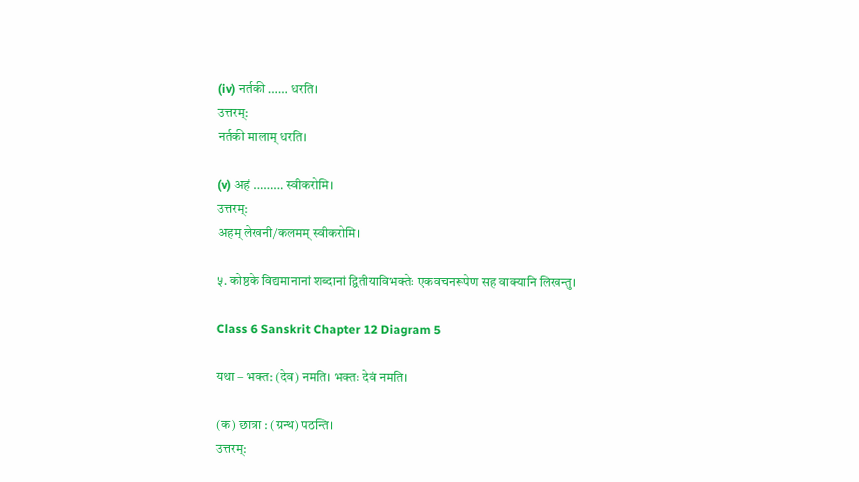(iv) नर्तकी …… धरति।
उत्तरम्:
नर्तकी मालाम् धरति।

(v) अहं ……… स्वीकरोमि।
उत्तरम्:
अहम् लेखनी/कलमम् स्वीकरोमि।

५. कोष्ठके विद्यमानानां शब्दानां द्वितीयाविभक्तेः एकवचनरूपेण सह वाक्यानि लिखन्तु।

Class 6 Sanskrit Chapter 12 Diagram 5

यथा – भक्त: (देव) नमति। भक्तः देवं नमति।

(क) छात्रा : (ग्रन्थ) पठन्ति।
उत्तरम्: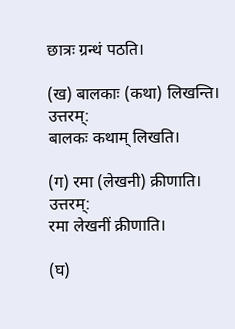छात्रः ग्रन्थं पठति।

(ख) बालकाः (कथा) लिखन्ति।
उत्तरम्:
बालकः कथाम् लिखति।

(ग) रमा (लेखनी) क्रीणाति।
उत्तरम्:
रमा लेखनीं क्रीणाति।

(घ)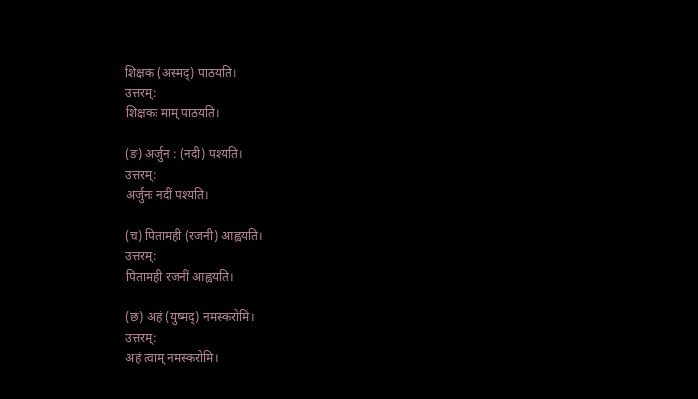शिक्षक (अस्मद्) पाठयति।
उत्तरम्:
शिक्षकः माम् पाठयति।

(ङ) अर्जुन : (नदी) पश्यति।
उत्तरम्:
अर्जुनः नदीं पश्यति।

(च) पितामही (रजनी) आह्वयति।
उत्तरम्:
पितामही रजनीं आह्वयति।

(छ) अहं (युष्मद्) नमस्करोमि।
उत्तरम्:
अहं त्वाम् नमस्करोमि।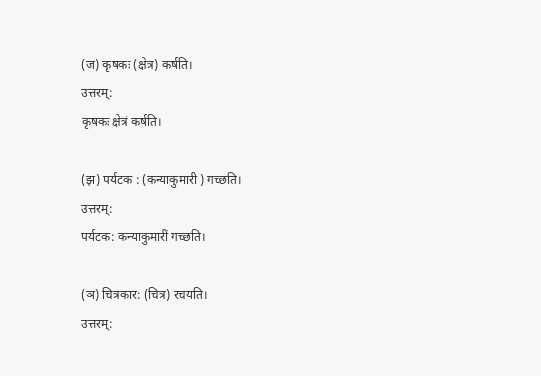(ज) कृषकः (क्षेत्र) कर्षति।
उत्तरम्:
कृषकः क्षेत्रं कर्षति।

(झ) पर्यटक : (कन्याकुमारी ) गच्छति।
उत्तरम्:
पर्यटक: कन्याकुमारीं गच्छति।

(ञ) चित्रकार: (चित्र) रचयति।
उत्तरम्: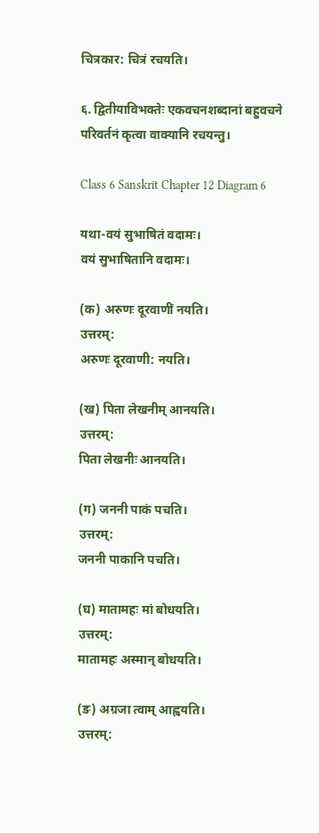चित्रकार: चित्रं रचयति।

६. द्वितीयाविभक्तेः एकवचनशब्दानां बहुवचने परिवर्तनं कृत्वा वाक्यानि रचयन्तु।

Class 6 Sanskrit Chapter 12 Diagram 6

यथा-वयं सुभाषितं वदामः।
वयं सुभाषितानि वदामः।

(क) अरुणः दूरवाणीं नयति।
उत्तरम्:
अरुणः दूरवाणी: नयति।

(ख) पिता लेखनीम् आनयति।
उत्तरम्:
पिता लेखनीः आनयति।

(ग) जननी पाकं पचति।
उत्तरम्:
जननी पाकानि पचति।

(घ) मातामहः मां बोधयति।
उत्तरम्:
मातामहः अस्मान् बोधयति।

(ङ) अग्रजा त्वाम् आह्वयति।
उत्तरम्: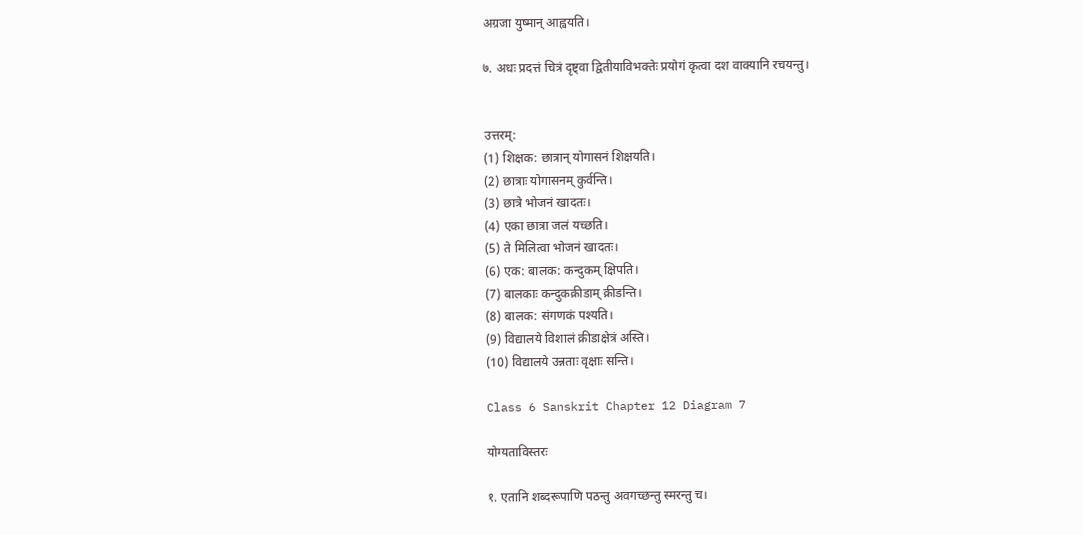अग्रजा युष्मान् आह्वयति।

७. अधः प्रदत्तं चित्रं दृष्ट्वा द्वितीयाविभक्तेः प्रयोगं कृत्वा दश वाक्यानि रचयन्तु।


उत्तरम्:
(1) शिक्षक: छात्रान् योगासनं शिक्षयति।
(2) छात्राः योगासनम् कुर्वन्ति।
(3) छात्रे भोजनं खादतः।
(4) एका छात्रा जलं यच्छति।
(5) ते मिलित्वा भोजनं खादतः।
(6) एक: बालक: कन्दुकम् क्षिपति।
(7) बालकाः कन्दुकक्रीडाम् क्रीडन्ति।
(8) बालक: संगणकं पश्यति।
(9) विद्यालये विशालं क्रीडाक्षेत्रं अस्ति।
(10) विद्यालये उन्नताः वृक्षाः सन्ति।

Class 6 Sanskrit Chapter 12 Diagram 7

योग्यताविस्तरः

१. एतानि शब्दरूपाणि पठन्तु अवगच्छन्तु स्मरन्तु च।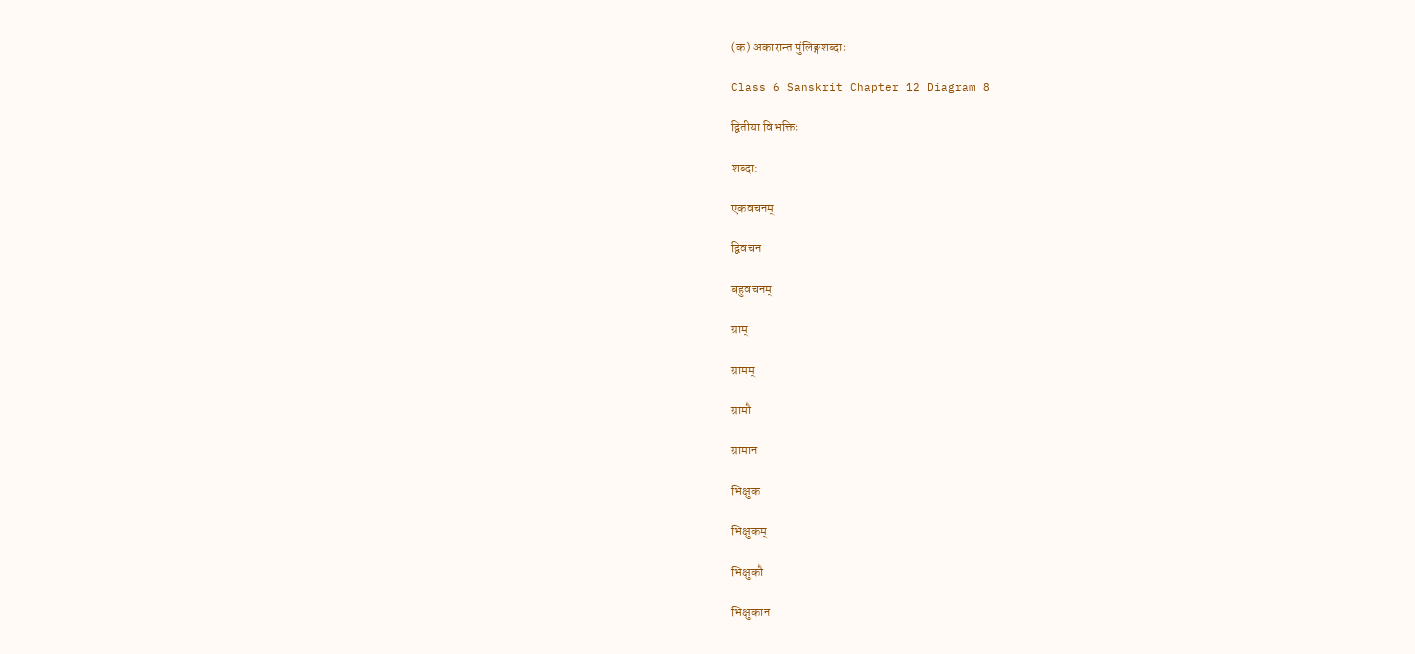(क) अकारान्त पुंलिङ्गशब्दाः

Class 6 Sanskrit Chapter 12 Diagram 8

द्वितीया विभक्तिः

शब्दा:

एकवचनम्

द्विवचन

बहुवचनम्

ग्राम्

ग्रामम्

ग्रामौ

ग्रामान

भिक्षुक

भिक्षुकम्

भिक्षुकौ

भिक्षुकान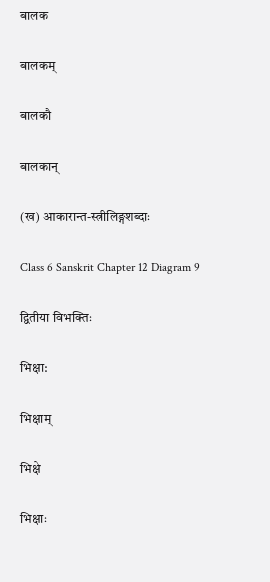बालक

बालकम्

बालकौ

बालकान्

(ख) आकारान्त-स्त्रीलिङ्गशब्दाः

Class 6 Sanskrit Chapter 12 Diagram 9

द्वितीया विभक्तिः

भिक्षा:

भिक्षाम्

भिक्षे

भिक्षाः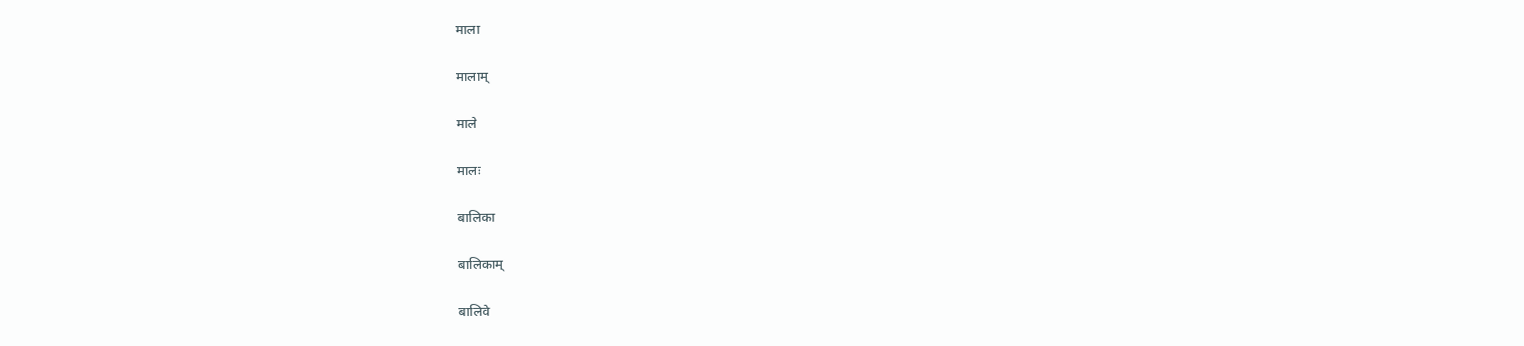माला

मालाम्

माले

मालः

बालिका

बालिकाम्

बालिवे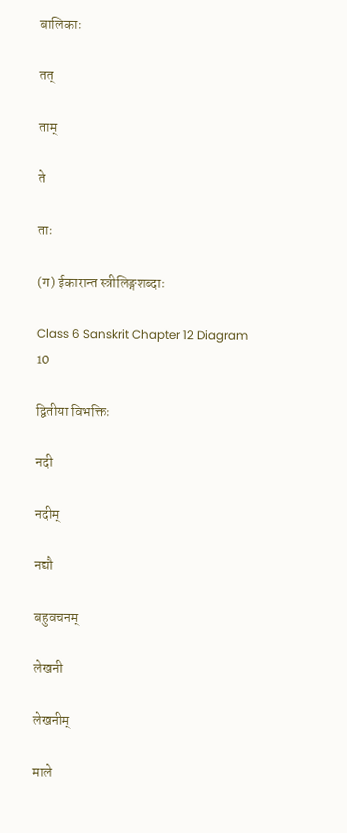बालिकाः

तत्

ताम्

ते

ताः

(ग) ईकारान्त स्त्रीलिङ्गशब्दाः

Class 6 Sanskrit Chapter 12 Diagram 10

द्वितीया विभक्तिः

नदी

नदीम्

नद्यौ

बहुवचनम्

लेखनी

लेखनीम्

माले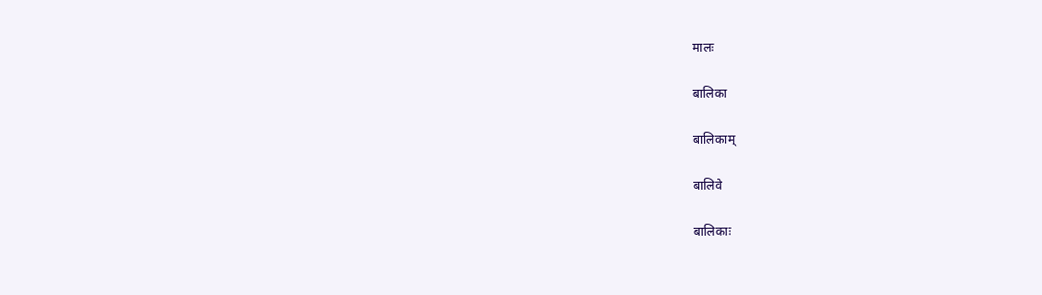मालः

बालिका

बालिकाम्

बालिवे

बालिकाः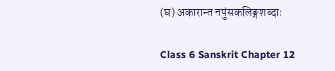(घ) अकारान्त नपुंसकलिङ्गशब्दाः

Class 6 Sanskrit Chapter 12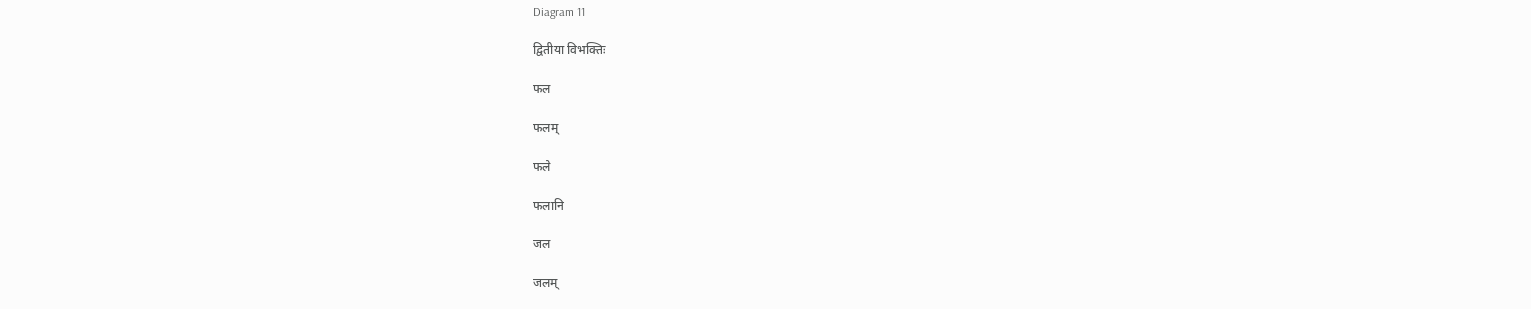Diagram 11

द्वितीया विभक्तिः

फल

फलम्

फले

फलानि

जल

जलम्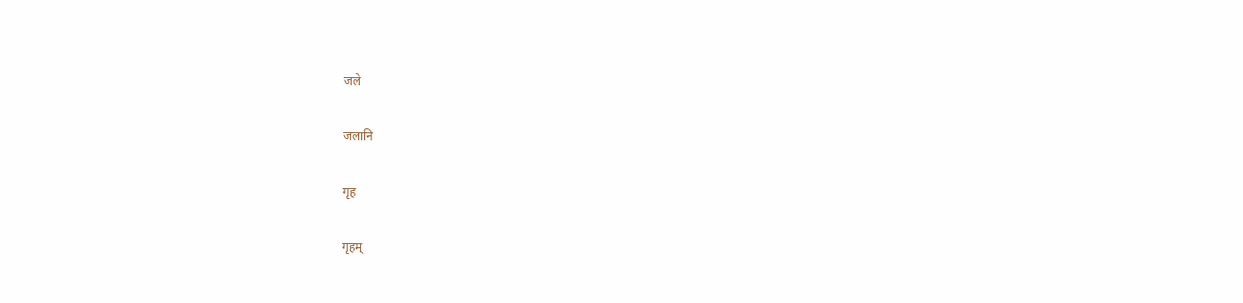जले

जलानि

गृह

गृहम्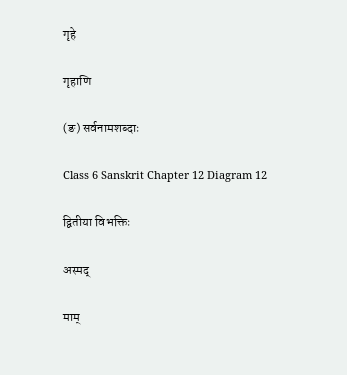गृहे

गृहाणि

(ङ) सर्वनामशब्दाः

Class 6 Sanskrit Chapter 12 Diagram 12

द्वितीया विभक्तिः

अस्मद्

माम्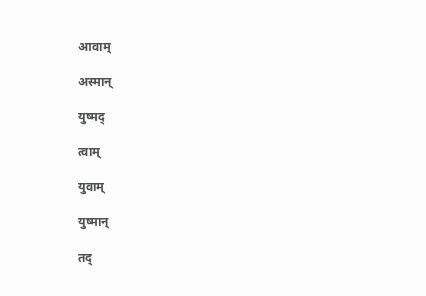आवाम्

अस्मान्

युष्मद्

त्वाम्

युवाम्

युष्मान्

तद्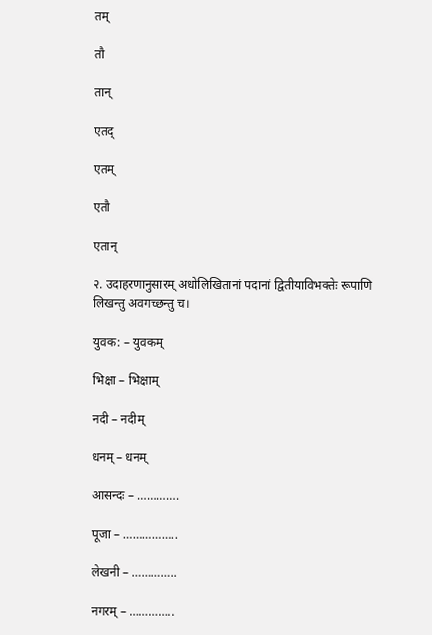तम्

तौ

तान्

एतद्

एतम्

एतौ

एतान्

२. उदाहरणानुसारम् अधोलिखितानां पदानां द्वितीयाविभक्तेः रूपाणि लिखन्तु अवगच्छन्तु च।

युवक: – युवकम्

भिक्षा – भिक्षाम्

नदी – नदीम्

धनम् – धनम्

आसन्दः – ………….

पूजा – ……………..

लेखनी – …………..

नगरम् – …………..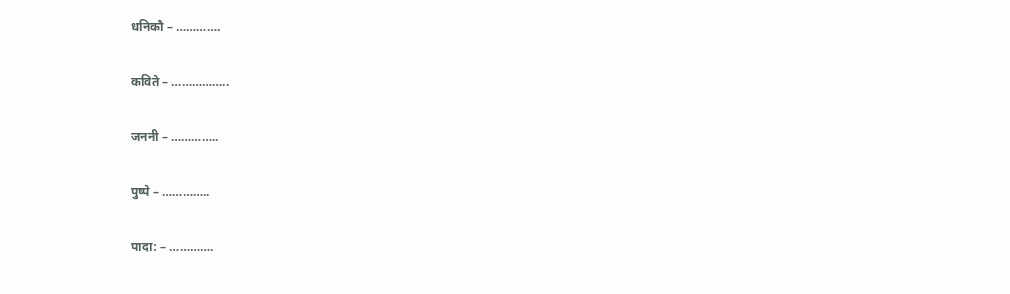धनिकौ – ………….

कविते – ……………..

जननी – …………..

पुष्पे – …………..

पादा: – ………….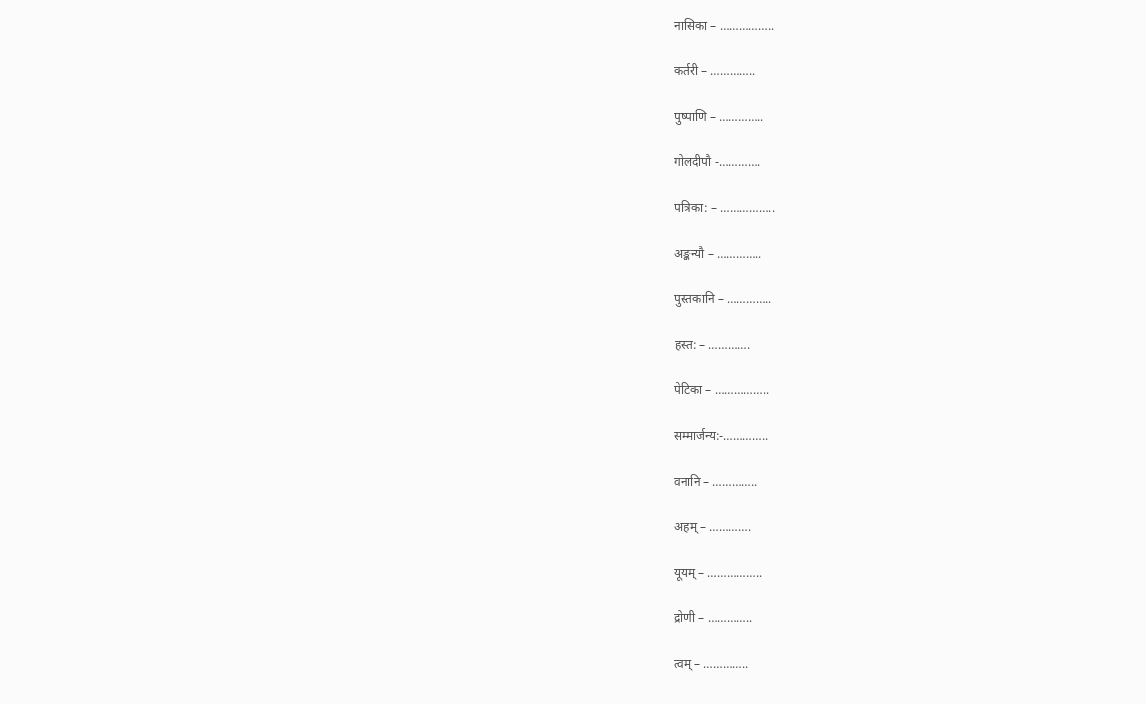नासिका – ……………..

कर्तरी – …………..

पुष्पाणि – …………..

गोलदीपौ -………….

पत्रिका: – ……………..

अङ्कन्यौ – …………..

पुस्तकानि – …………..

हस्त: – ………….

पेटिका – ……………..

सम्मार्जन्य:-…………..

वनानि – …………..

अहम् – ………….

यूयम् – ……………..

द्रोणी – …………..

त्वम् – …………..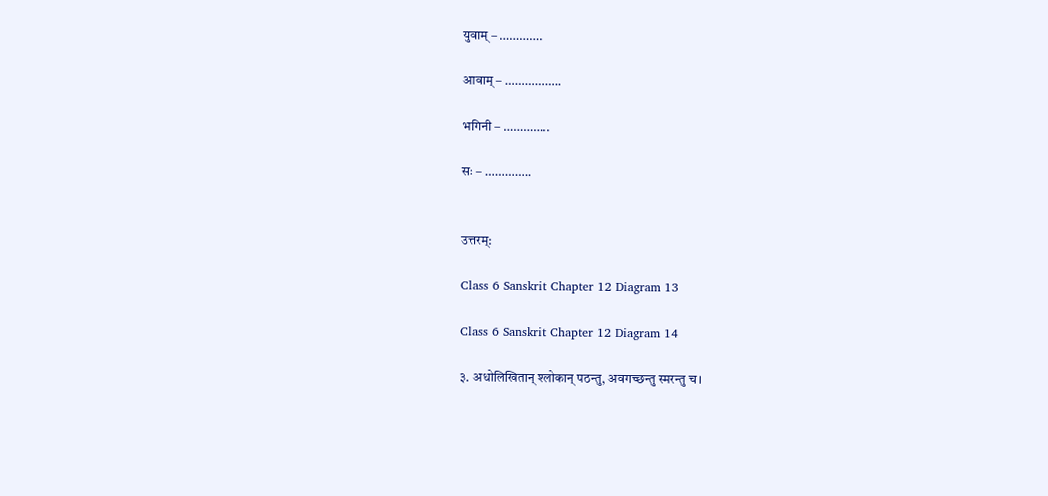युवाम् – ………….

आवाम् – ……………..

भगिनी – …………..

सः – …………..


उत्तरम्:

Class 6 Sanskrit Chapter 12 Diagram 13

Class 6 Sanskrit Chapter 12 Diagram 14

३. अधोलिखितान् श्लोकान् पठन्तु, अवगच्छन्तु स्मरन्तु च।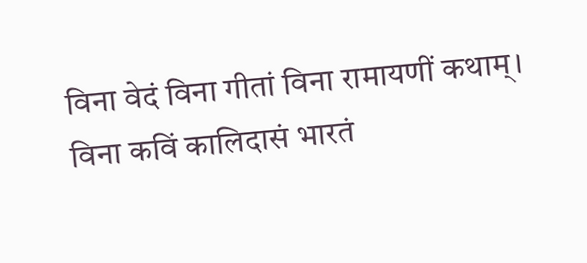विना वेदं विना गीतां विना रामायणीं कथाम्।
विना कविं कालिदासं भारतं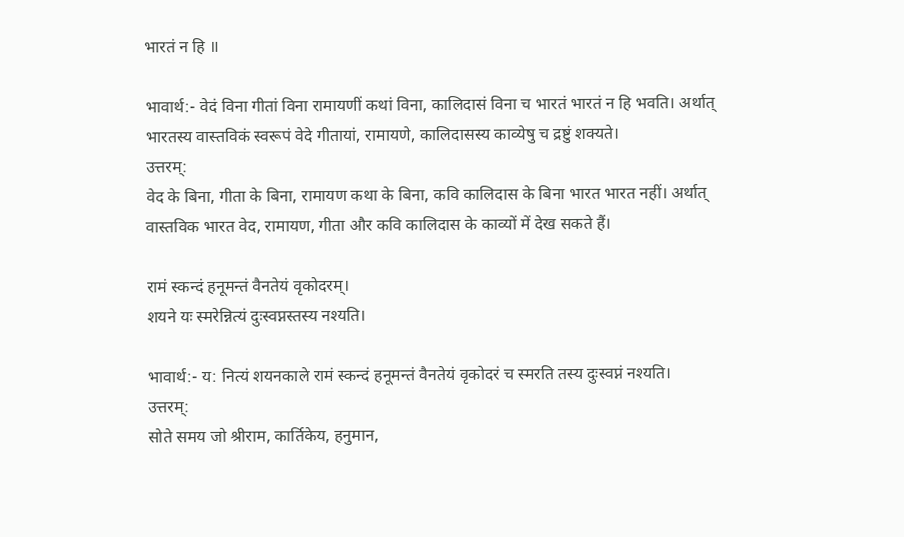भारतं न हि ॥

भावार्थ:- वेदं विना गीतां विना रामायणीं कथां विना, कालिदासं विना च भारतं भारतं न हि भवति। अर्थात् भारतस्य वास्तविकं स्वरूपं वेदे गीतायां, रामायणे, कालिदासस्य काव्येषु च द्रष्टुं शक्यते।
उत्तरम्:
वेद के बिना, गीता के बिना, रामायण कथा के बिना, कवि कालिदास के बिना भारत भारत नहीं। अर्थात् वास्तविक भारत वेद, रामायण, गीता और कवि कालिदास के काव्यों में देख सकते हैं।

रामं स्कन्दं हनूमन्तं वैनतेयं वृकोदरम्।
शयने यः स्मरेन्नित्यं दुःस्वप्नस्तस्य नश्यति।

भावार्थ:- य: नित्यं शयनकाले रामं स्कन्दं हनूमन्तं वैनतेयं वृकोदरं च स्मरति तस्य दुःस्वप्नं नश्यति।
उत्तरम्:
सोते समय जो श्रीराम, कार्तिकेय, हनुमान,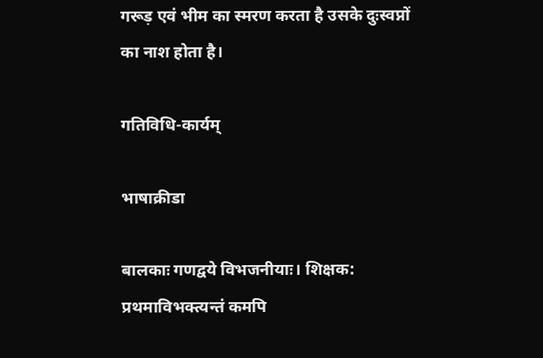गरूड़ एवं भीम का स्मरण करता है उसके दुःस्वप्नों का नाश होता है।

गतिविधि-कार्यम्

भाषाक्रीडा

बालकाः गणद्वये विभजनीयाः। शिक्षक: प्रथमाविभक्त्यन्तं कमपि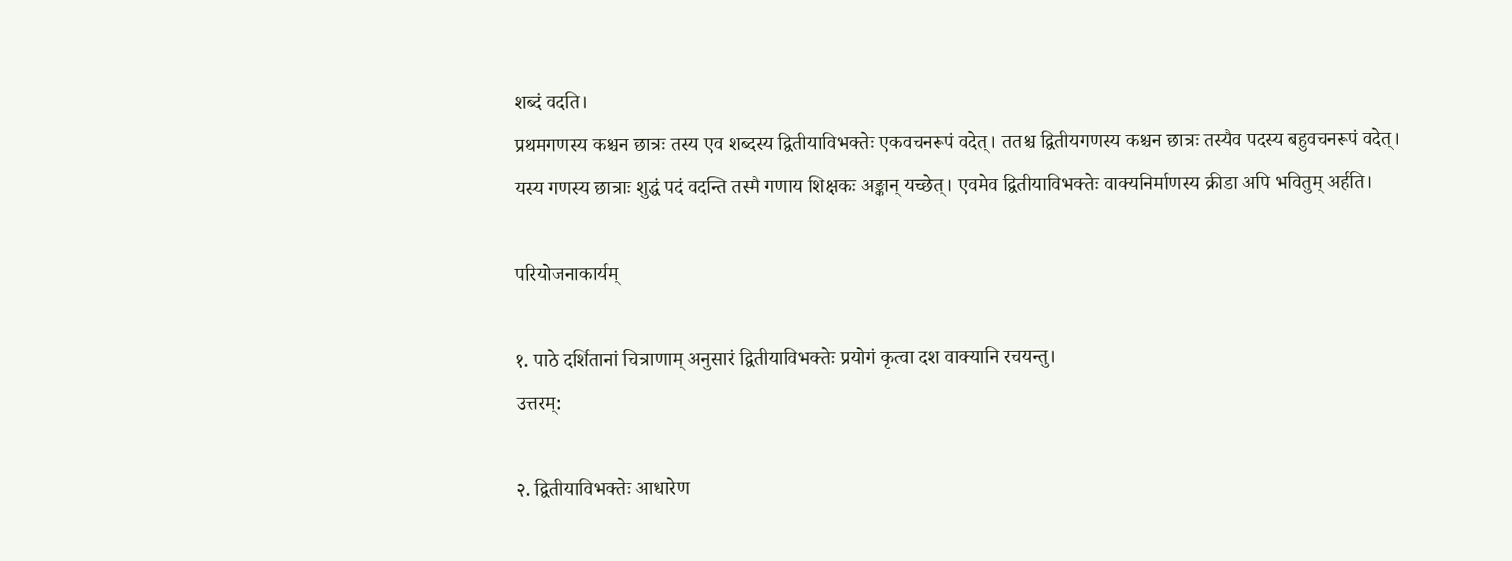शब्दं वदति।
प्रथमगणस्य कश्चन छात्रः तस्य एव शब्दस्य द्वितीयाविभक्तेः एकवचनरूपं वदेत्। ततश्च द्वितीयगणस्य कश्चन छात्रः तस्यैव पदस्य बहुवचनरूपं वदेत्। यस्य गणस्य छात्राः शुद्धं पदं वदन्ति तस्मै गणाय शिक्षकः अङ्कान् यच्छेत्। एवमेव द्वितीयाविभक्तेः वाक्यनिर्माणस्य क्रीडा अपि भवितुम् अर्हति।

परियोजनाकार्यम्

१. पाठे दर्शितानां चित्राणाम् अनुसारं द्वितीयाविभक्तेः प्रयोगं कृत्वा दश वाक्यानि रचयन्तु।
उत्तरम्:

२. द्वितीयाविभक्तेः आधारेण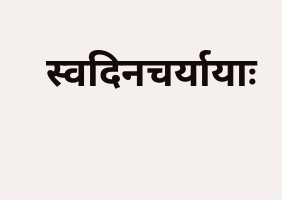स्वदिनचर्यायाः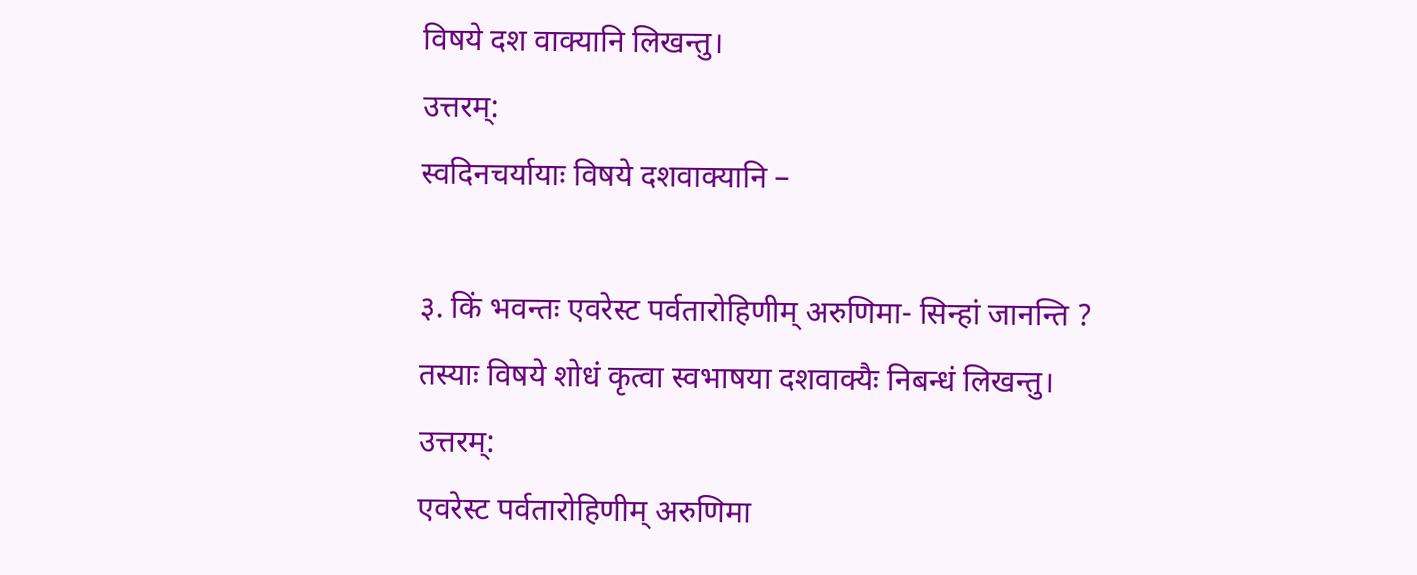विषये दश वाक्यानि लिखन्तु।
उत्तरम्:
स्वदिनचर्यायाः विषये दशवाक्यानि –

३. किं भवन्तः एवरेस्ट पर्वतारोहिणीम् अरुणिमा- सिन्हां जानन्ति ? तस्याः विषये शोधं कृत्वा स्वभाषया दशवाक्यैः निबन्धं लिखन्तु।
उत्तरम्:
एवरेस्ट पर्वतारोहिणीम् अरुणिमा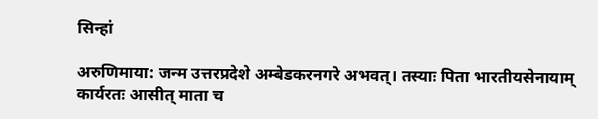सिन्हां

अरुणिमाया: जन्म उत्तरप्रदेशे अम्बेडकरनगरे अभवत्। तस्याः पिता भारतीयसेनायाम् कार्यरतः आसीत् माता च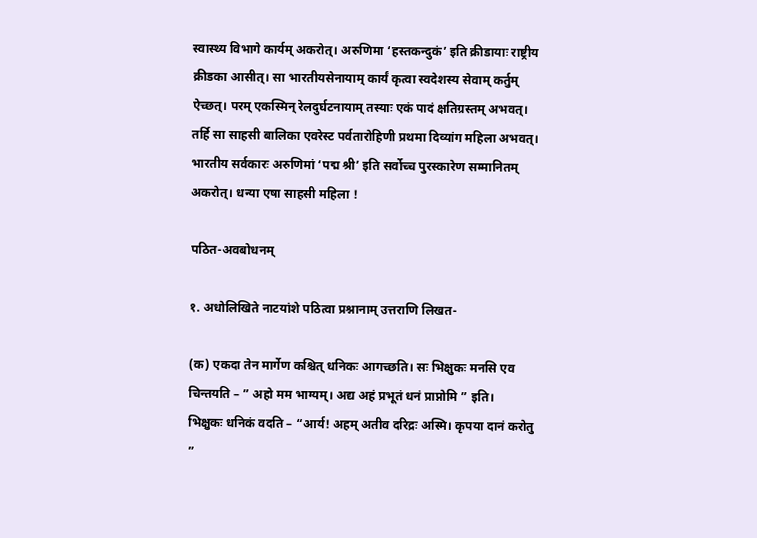स्वास्थ्य विभागे कार्यम् अकरोत्। अरुणिमा ‘हस्तकन्दुकं’ इति क्रीडायाः राष्ट्रीय क्रीडका आसीत्। सा भारतीयसेनायाम् कार्यं कृत्वा स्वदेशस्य सेवाम् कर्तुम् ऐच्छत्। परम् एकस्मिन् रेलदुर्घटनायाम् तस्याः एकं पादं क्षतिग्रस्तम् अभवत्। तर्हि सा साहसी बालिका एवरेस्ट पर्वतारोहिणी प्रथमा दिव्यांग महिला अभवत्। भारतीय सर्वकारः अरुणिमां ‘पद्म श्री’ इति सर्वोच्च पुरस्कारेण सम्मानितम् अकरोत्। धन्या एषा साहसी महिला !

पठित-अवबोधनम्

१. अधोलिखिते नाटयांशे पठित्वा प्रश्नानाम् उत्तराणि लिखत-

(क) एकदा तेन मार्गेण कश्चित् धनिकः आगच्छति। सः भिक्षुकः मनसि एव चिन्तयति – ” अहो मम भाग्यम्। अद्य अहं प्रभूतं धनं प्राप्नोमि ” इति।
भिक्षुकः धनिकं वदति – “आर्य! अहम् अतीव दरिद्रः अस्मि। कृपया दानं करोतु ”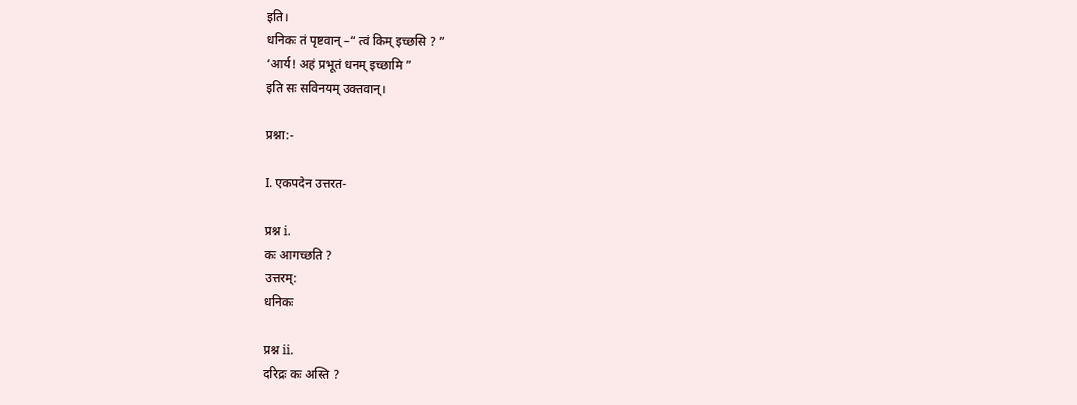इति।
धनिकः तं पृष्टवान् –“ त्वं किम् इच्छसि ? ”
‘आर्य! अहं प्रभूतं धनम् इच्छामि ”
इति सः सविनयम् उक्तवान्।

प्रश्ना:-

I. एकपदेन उत्तरत-

प्रश्न i.
कः आगच्छति ?
उत्तरम्:
धनिकः

प्रश्न ii.
दरिद्रः कः अस्ति ?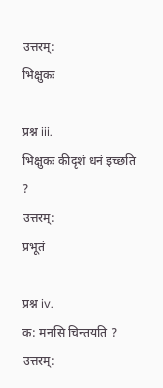उत्तरम्:
भिक्षुकः

प्रश्न iii.
भिक्षुकः कीदृशं धनं इच्छति ?
उत्तरम्:
प्रभूतं

प्रश्न iv.
क: मनसि चिन्तयति ?
उत्तरम्: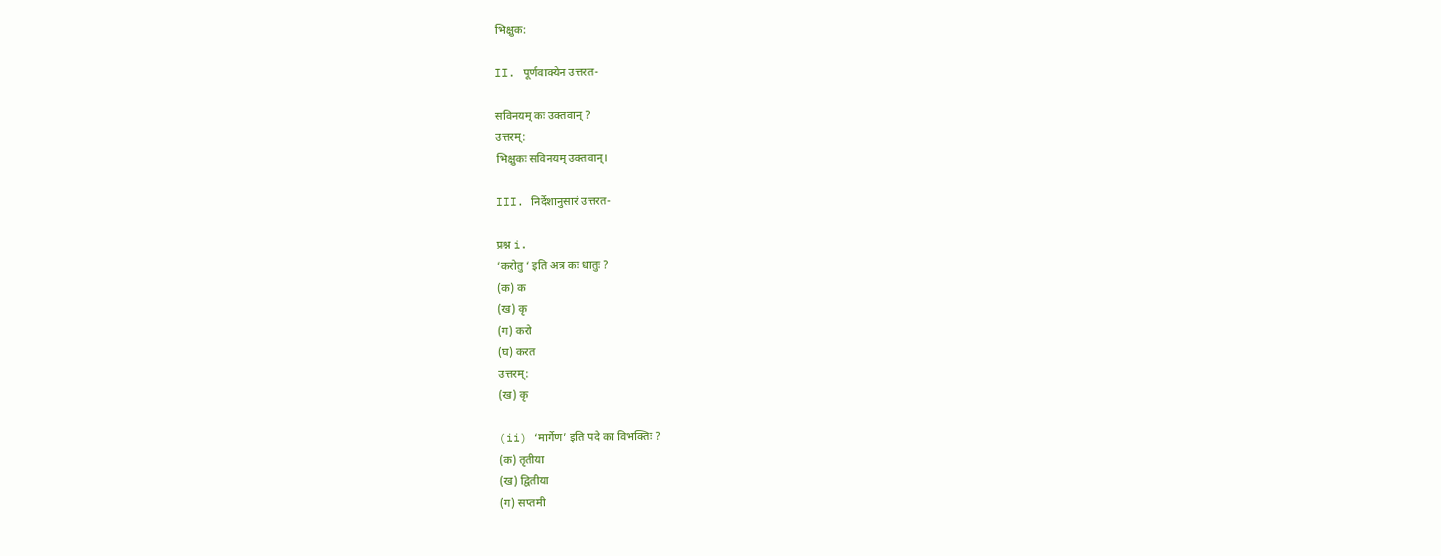भिक्षुक:

II. पूर्णवाक्येन उत्तरत-

सविनयम् कः उक्तवान् ?
उत्तरम्:
भिक्षुकः सविनयम् उक्तवान्।

III. निर्देशानुसारं उत्तरत-

प्रश्न i.
‘करोतु ‘ इति अत्र कः धातुः ?
(क) क
(ख) कृ
(ग) करो
(घ) करत
उत्तरम्:
(ख) कृ

(ii) ‘मार्गेण’ इति पदे का विभक्तिः ?
(क) तृतीया
(ख) द्वितीया
(ग) सप्तमी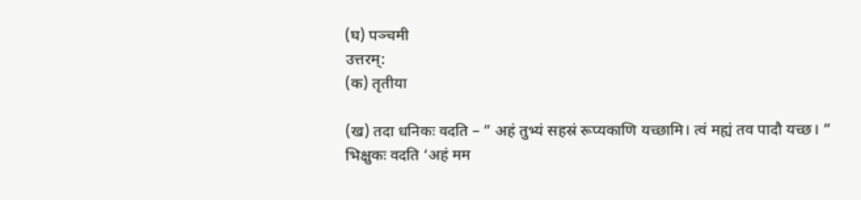(घ) पञ्चमी
उत्तरम्:
(क) तृतीया

(ख) तदा धनिकः वदति – ” अहं तुभ्यं सहस्रं रूप्यकाणि यच्छामि। त्वं मह्यं तव पादौ यच्छ। ”
भिक्षुकः वदति ‘अहं मम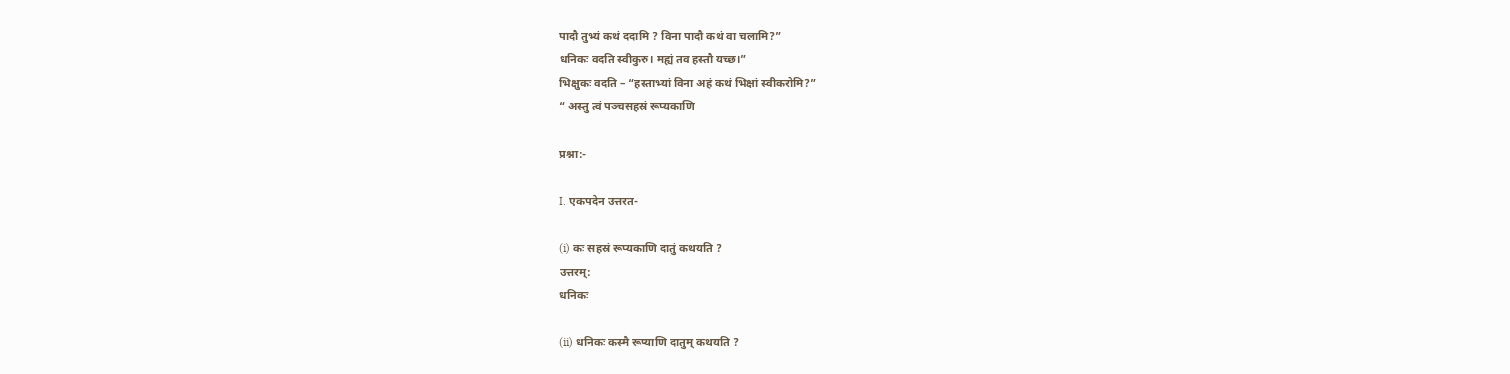पादौ तुभ्यं कथं ददामि ? विना पादौ कथं वा चलामि?”
धनिकः वदति स्वीकुरु। मह्यं तव हस्तौ यच्छ।”
भिक्षुकः वदति – “हस्ताभ्यां विना अहं कथं भिक्षां स्वीकरोमि?”
“ अस्तु त्वं पञ्चसहस्रं रूप्यकाणि

प्रश्ना:-

I. एकपदेन उत्तरत-

(i) कः सहस्रं रूप्यकाणि दातुं कथयति ?
उत्तरम्:
धनिकः

(ii) धनिकः कस्मै रूप्याणि दातुम् कथयति ?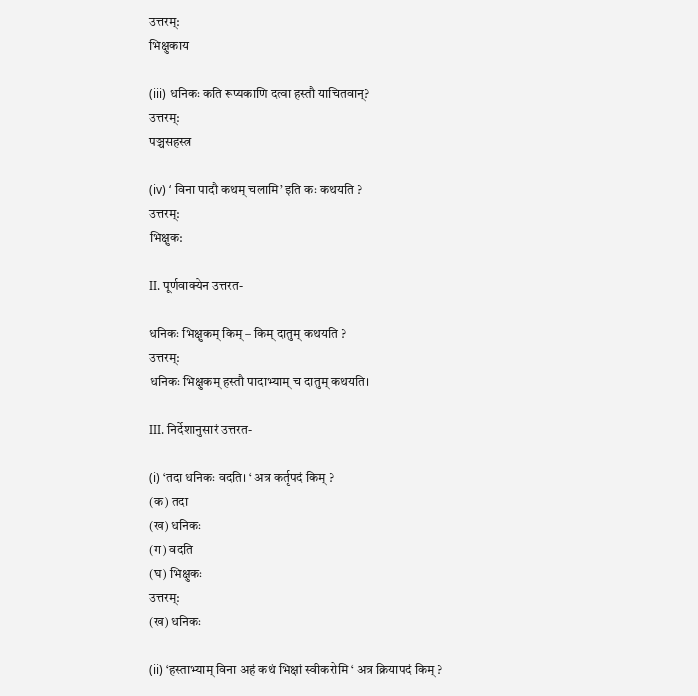उत्तरम्:
भिक्षुकाय

(iii) धनिकः कति रूप्यकाणि दत्वा हस्तौ याचितवान्?
उत्तरम्:
पञ्चसहस्त्र

(iv) ‘ विना पादौ कथम् चलामि’ इति कः कथयति ?
उत्तरम्:
भिक्षुक:

II. पूर्णवाक्येन उत्तरत-

धनिकः भिक्षुकम् किम् – किम् दातुम् कथयति ?
उत्तरम्:
धनिकः भिक्षुकम् हस्तौ पादाभ्याम् च दातुम् कथयति।

III. निर्देशानुसारं उत्तरत-

(i) ‘तदा धनिकः वदति। ‘ अत्र कर्तृपदं किम् ?
(क) तदा
(ख) धनिकः
(ग) वदति
(घ) भिक्षुकः
उत्तरम्:
(ख) धनिकः

(ii) ‘हस्ताभ्याम् विना अहं कथं भिक्षां स्वीकरोमि ‘ अत्र क्रियापदं किम् ?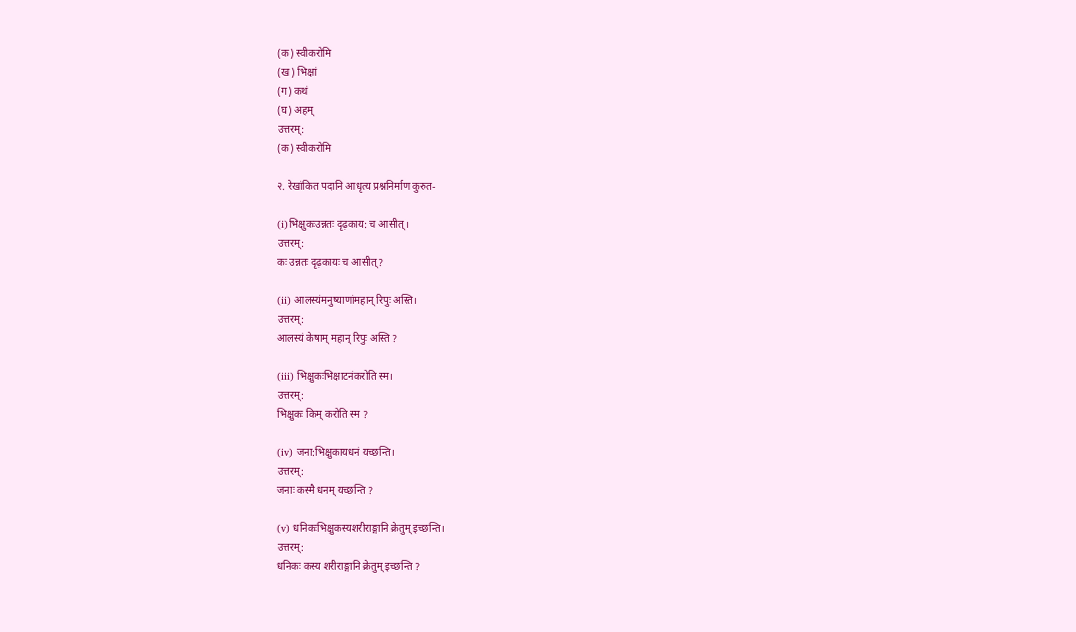(क) स्वीकरोमि
(ख) भिक्षां
(ग) कथं
(घ) अहम्
उत्तरम्:
(क) स्वीकरोमि

२. रेखांकित पदानि आधृत्य प्रश्ननिर्माण कुरुत-

(i)भिक्षुकःउन्नतः दृढ़काय: च आसीत्।
उत्तरम्:
कः उन्नतः दृढ़कायः च आसीत्?

(ii) आलस्यंमनुष्याणांमहान् रिपुः अस्ति।
उत्तरम्:
आलस्यं केषाम् महान् रिपुः अस्ति ?

(iii) भिक्षुकःभिक्षाटनंकरोति स्म।
उत्तरम्:
भिक्षुकः किम् करोति स्म ?

(iv) जना:भिक्षुकायधनं यच्छन्ति।
उत्तरम्:
जनाः कस्मै धनम् यच्छन्ति ?

(v) धनिकःभिक्षुकस्यशरीराङ्गानि क्रेतुम् इच्छन्ति।
उत्तरम्:
धनिकः कस्य शरीराङ्गानि क्रेतुम् इच्छन्ति ?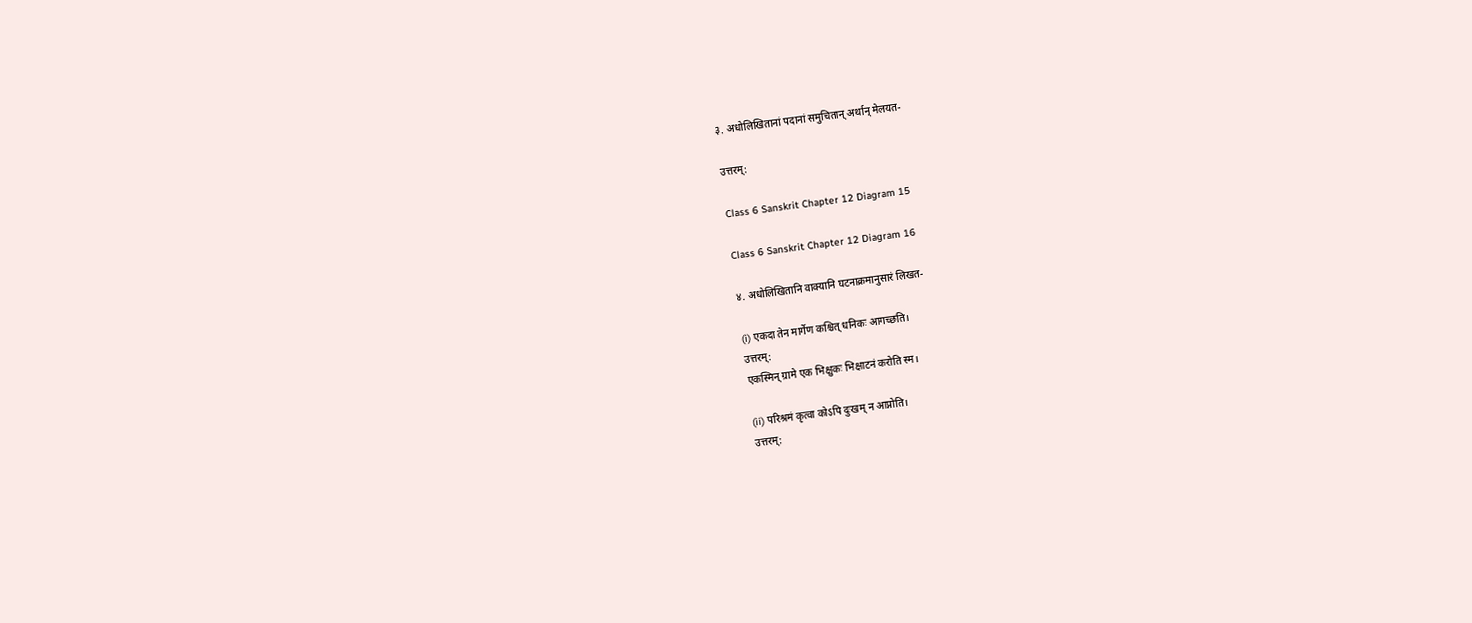३. अधोलिखितानां पदानां समुचितान् अर्थान् मेलयत-

उत्तरम्:

Class 6 Sanskrit Chapter 12 Diagram 15

Class 6 Sanskrit Chapter 12 Diagram 16

४. अधोलिखितानि वाक्यानि घटनाक्रमानुसारं लिखत-

(i) एकदा तेन मार्गेण कश्चित् धनिकः आगच्छति।
उत्तरम्:
एकस्मिन् ग्रामे एक भिक्षुकः भिक्षाटनं करोति स्म।

(ii) परिश्रमं कृत्वा कोऽपि दुःखम् न आप्नोति।
उत्तरम्: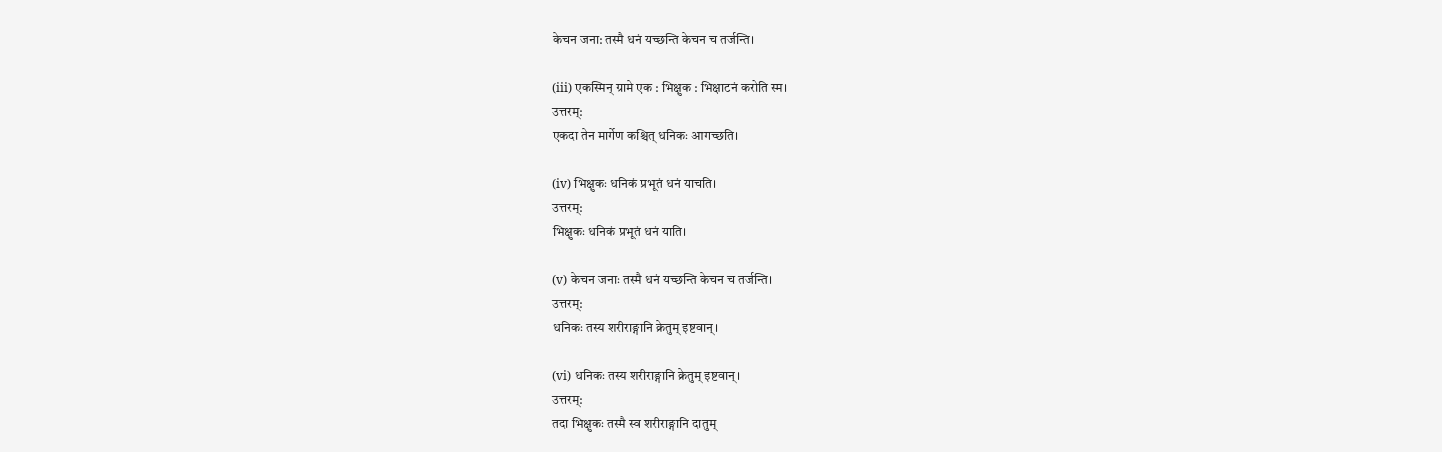केचन जना: तस्मै धनं यच्छन्ति केचन च तर्जन्ति।

(iii) एकस्मिन् ग्रामे एक : भिक्षुक : भिक्षाटनं करोति स्म।
उत्तरम्:
एकदा तेन मार्गेण कश्चित् धनिकः आगच्छति।

(iv) भिक्षुकः धनिकं प्रभूतं धनं याचति।
उत्तरम्:
भिक्षुकः धनिकं प्रभूतं धनं याति।

(v) केचन जनाः तस्मै धनं यच्छन्ति केचन च तर्जन्ति।
उत्तरम्:
धनिकः तस्य शरीराङ्गानि क्रेतुम् इष्टवान्।

(vi) धनिकः तस्य शरीराङ्गानि क्रेतुम् इष्टवान्।
उत्तरम्:
तदा भिक्षुकः तस्मै स्व शरीराङ्गानि दातुम्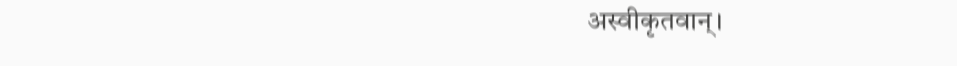अस्वीकृतवान्।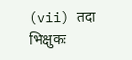(vii) तदा भिक्षुकः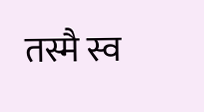तस्मै स्व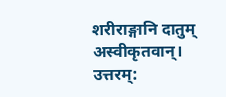शरीराङ्गानि दातुम् अस्वीकृतवान्।
उत्तरम्: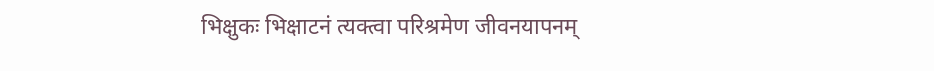भिक्षुकः भिक्षाटनं त्यक्त्वा परिश्रमेण जीवनयापनम्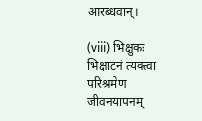आरब्धवान्।

(viii) भिक्षुकः भिक्षाटनं त्यक्त्वा परिश्रमेण जीवनयापनम्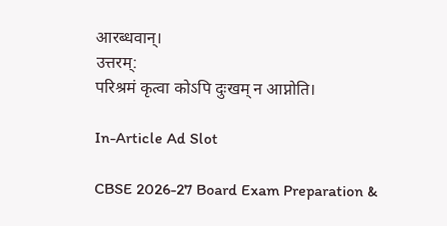आरब्धवान्।
उत्तरम्:
परिश्रमं कृत्वा कोऽपि दुःखम् न आप्नोति।

In-Article Ad Slot

CBSE 2026-27 Board Exam Preparation &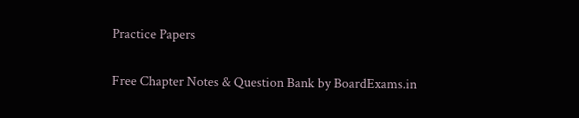Practice Papers

Free Chapter Notes & Question Bank by BoardExams.in